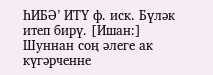ҺИБӘ’ ИТҮ ф. иск. Бүләк итеп бирү. [Ишан:] Шуннан соң әлеге ак күгәрченне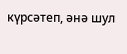күрсәтеп, әнә шул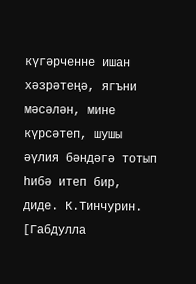күгәрченне ишан хәзрәтеңә, ягъни мәсәлән, мине күрсәтеп, шушы әүлия бәндәгә тотып һибә итеп бир, диде. К.Тинчурин. [Габдулла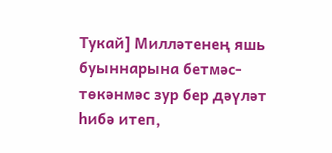Тукай] Милләтенең яшь буыннарына бетмәс-төкәнмәс зур бер дәүләт һибә итеп,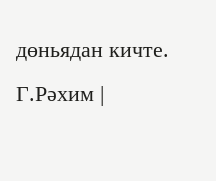дөньядан кичте. Г.Рәхим |